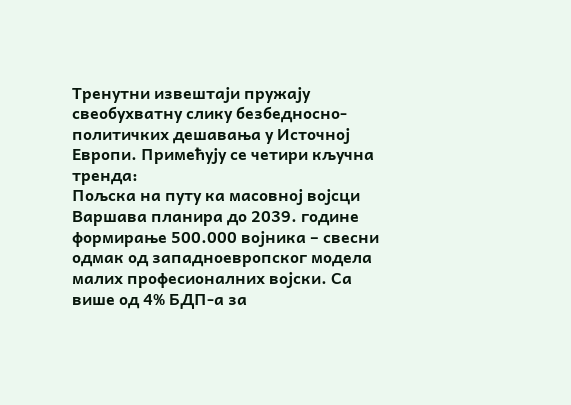Тренутни извештаји пружају свеобухватну слику безбедносно-политичких дешавања у Источној Европи. Примећују се четири кључна тренда:
Пољска на путу ка масовној војсци
Варшава планира до 2039. године формирање 500.000 војника – свесни одмак од западноевропског модела малих професионалних војски. Са више од 4% БДП-а за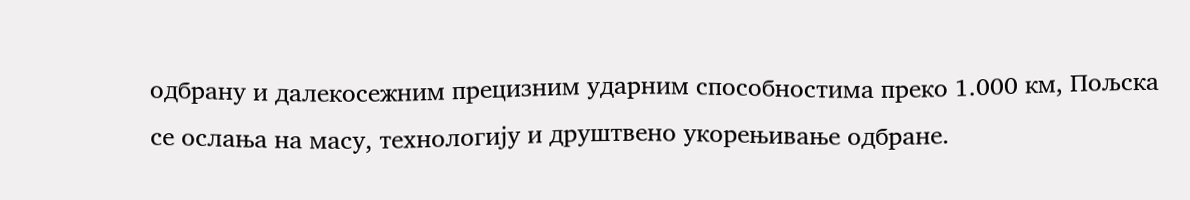одбрану и далекосежним прецизним ударним способностима преко 1.000 км, Пољска се ослања на масу, технологију и друштвено укорењивање одбране.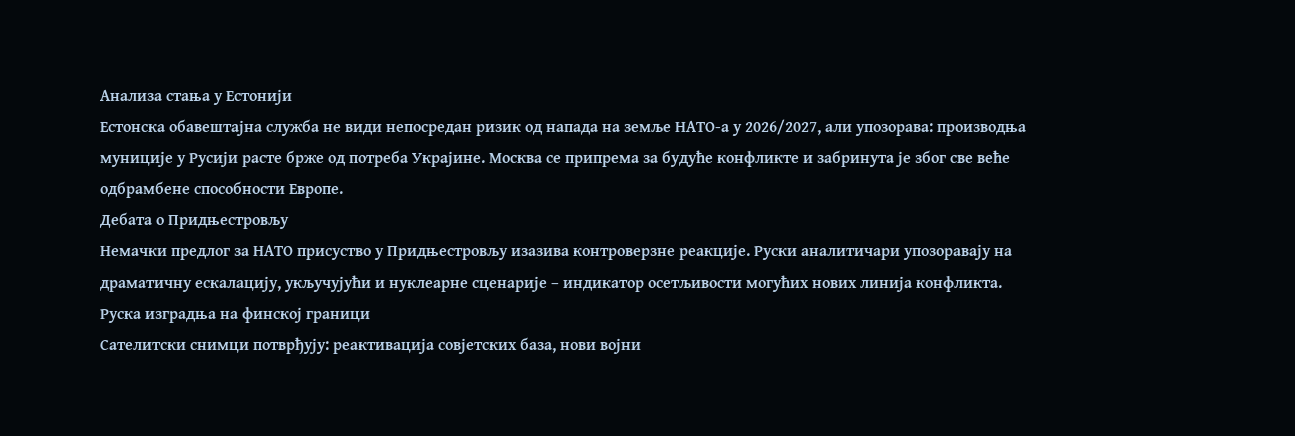Анализа стања у Естонији
Естонска обавештајна служба не види непосредан ризик од напада на земље НАТО-а у 2026/2027, али упозорава: производња муниције у Русији расте брже од потреба Украјине. Москва се припрема за будуће конфликте и забринута је због све веће одбрамбене способности Европе.
Дебата о Придњестровљу
Немачки предлог за НАТО присуство у Придњестровљу изазива контроверзне реакције. Руски аналитичари упозоравају на драматичну ескалацију, укључујући и нуклеарне сценарије – индикатор осетљивости могућих нових линија конфликта.
Руска изградња на финској граници
Сателитски снимци потврђују: реактивација совјетских база, нови војни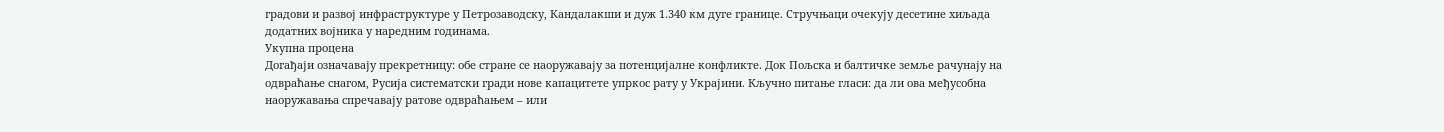градови и развој инфраструктуре у Петрозаводску, Кандалакши и дуж 1.340 км дуге границе. Стручњаци очекују десетине хиљада додатних војника у наредним годинама.
Укупна процена
Догађаји означавају прекретницу: обе стране се наоружавају за потенцијалне конфликте. Док Пољска и балтичке земље рачунају на одвраћање снагом, Русија систематски гради нове капацитете упркос рату у Украјини. Кључно питање гласи: да ли ова међусобна наоружавања спречавају ратове одвраћањем – или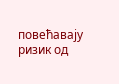повећавају ризик од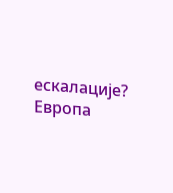ескалације?
Европа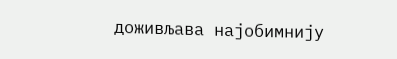доживљава најобимнију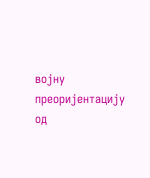војну преоријентацију од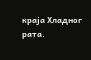краја Хладног рата.